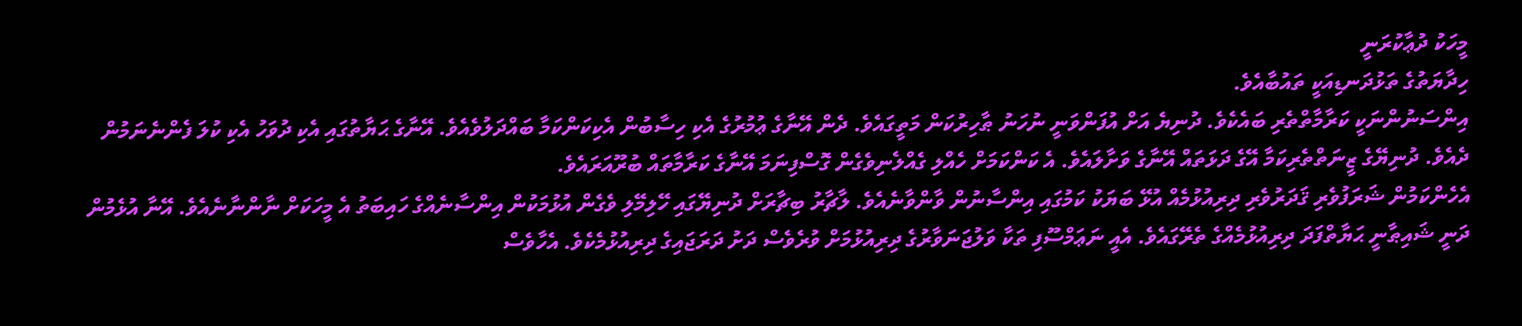މީހަކު ދުޢާކުރަނީ
ހިދާޔަތުގެ ތަޅުދަނޑިއަކީ ތައުބާއެވެ.
އިންސަނުންނަކީ ކަރާމާތްތެރި ބައެކެވެ. ދުނިޔެ އަށް އުފަންވަނީ ނުހަނު ޠާހިރުކަން މަތީގައެވެ. ދެން އޭނާގެ ޢުމުރުގެ އެކި ހިސާބުން އެކިކަންކަމާ ބައްދަލުވެއެވެ. އޭނާގެ ޙަޔާތުގައި އެކި ދުވަހު އެކި ކުލަ ފެންނެނަމުން ދެއެވެ. ދުނިޔޭގެ ޒީނަތްތެރިކަމާ އޭގެ ދަޅަތައް އޭނާގެ ވަށާލައެވެ. އެ ކަންކަމަށް ހެއްލި ގެއްލެނިވެގެން ގޮސްފިނަމަ އޭނާގެ ކަރާމާތައް ބުރޫއަރައެވެ.
އެހެންކަމުން ޝަރަފުވެރި ޤަދަރުވެރި ދިރިއުޅުމެއް އުޅޭ ބަޔަކު ކަމުގައި އިންސާނުން ވާންވާނެއެވެ. ލާޗާރު ބިޗާރަށް ދުނިޔޭގައި ހޭލިމޭލި ވެގެން އުޅުމަކުން އިންސާނެއްގެ ހައިބަތު އެ މީހަކަށް ނާންނާނެއެވެ. އޭނާ އުޅެމުން ދަނީ ޝައިޠާނީ ޙަޔާތްފަދަ ދިރިއުޅުމެއްގެ ތެރޭގައެވެ. އެއީ ނަޢަމްސޫފި ތަކާ ވަލުޖަނަވާރުގެ ދިރިއުޅުމަށް ވުރެވެސް ދަށު ދަރަޖައިގެ ދިރިއުޅުމެކެވެ. އެހާވެސް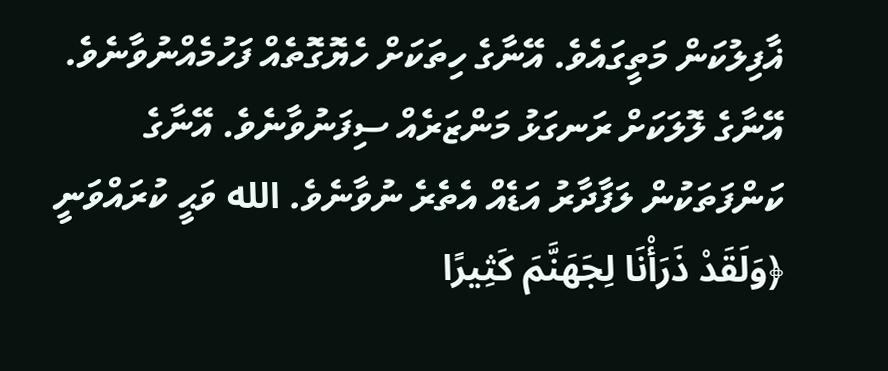ޣާފިލުކަން މަތީގައެވެ. އޭނާގެ ހިތަކަށް ހެޔޮގޮތެއް ފަހުމެއްނުވާނެވެ. އޭނާގެ ލޮލަކަށް ރަނގަޅު މަންޒަރެއް ސިފަނުވާނެވެ. އޭނާގެ ކަންފަތަކުން ލަފާދާރު އަޑެއް އެތެރެ ނުވާނެވެ. الله ވަޙީ ކުރައްވަނީ ﴿وَلَقَدْ ذَرَأْنَا لِجَهَنَّمَ كَثِيرًا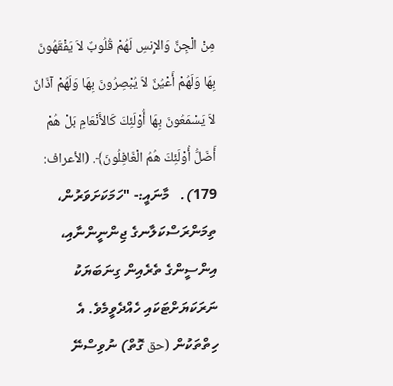مِنْ الْجِنِّ وَالإِنسِ لَهُمْ قُلُوبٌ لاَ يَفْقَهُونَ بِهَا وَلَهُمْ أَعْيُنٌ لاَ يُبْصِرُونَ بِهَا وَلَهُمْ آذَانٌ لاَ يَسْمَعُونَ بِهَا أُوْلَئِكَ كَالأَنْعَامِ بَلْ هُمْ أَضَلُّ أُوْلَئِكَ هُمُ الْغَافِلُونَ﴾. (الأعراف: 179).   މާނައީ:- "ހަމަކަށަވަރުން، ތިމަންރަސްކަލާނގެ ޖިންނީންނާއި، އިންސީންގެ ތެރެއިން ގިނަބަޔަކު ނަރަކަޔަށްޓަކައި ހެއްދެވީމެވެ. އެ ހިތްތަކުން (حق ގޮތް) ނުވިސްނޭ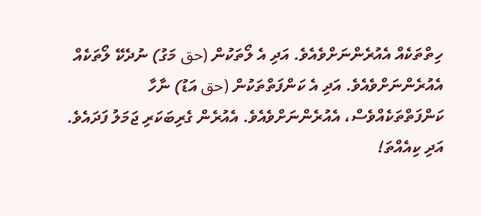ހިތްތަކެއް އެއުރެންނަށްވެއެވެ. އަދި އެ ލޯތަކުން (حق މަގު) ނުދެކޭ ލޯތަކެއް އެއުރެންނަށްވެއެވެ. އަދި އެ ކަންފަތްތަކުން (حق އަޑު) ނާހާ ކަންފަތްތަކެއްވެސް، އެއުރެންނަށްވެއެވެ. އެއުރެން ގެރިބަކަރި ޖަމަލު ފަދައެވެ. އަދި ކިއެއްތަ!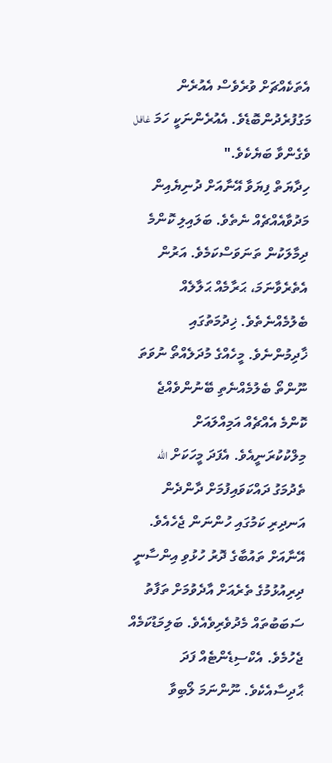އެތަކެއްޗަށް ވުރެވެސް އެއުރެން މަގުފުރެދުންބޮޑެވެ. އެއުރެންނަކީ ހަމަ غافل ވެގެންވާ ބަޔެކެވެ."
ހިދާޔަތް ފިޔަވާ އޭނާއަށް ދުނިޔެއިން މަދުވާއެއްޗެއް ނެތެވެ. ބަލައިލި ކޮންމެ ދިމާލަކުން ތަނަވަސްކަމެވެ. އަރުން އެތެރެވާނަމަ، ޙަރާމެއް ޙަލާލެއް ބެލުމެއްނެތެވެ. ޚިދުމަތުގައި ޚާދިމުންނެވެ. މީހެއްގެ މުދަލެއްތޯ ނުވަތަ ނޫންތޯ ބެލުމެއްނެތި ބޭނުންވެއްޖެ ކޮންމެ އެއްޗެއް އަމިއްލައަށް މިލްކުކުރަނީއެވެ. އެފަދަ މީހަކަށް الله ތެދުމަގު ދައްކަވައިފުމަށް ދާންދެން އަނދިރި ކަމުގައި ހުންނަން ޖެހެއެވެ. އޭނާއަށް ތައުބާގެ ދޮރު ހުޅުވި އިންސާނީ ދިރިއުޅުމުގެ ތެރެއަށް އާދެވުމަށް ތަފާތު ސަބަބުތައް މެދުވެރިވެއެވެ. ބަލިމަޑުކަމެއް ޖެހުމެވެ. އެކްސިޑެންޓެއް ފަދަ ޙާދިސާއެކެވެ. ނޫންނަމަ ލޯބިވާ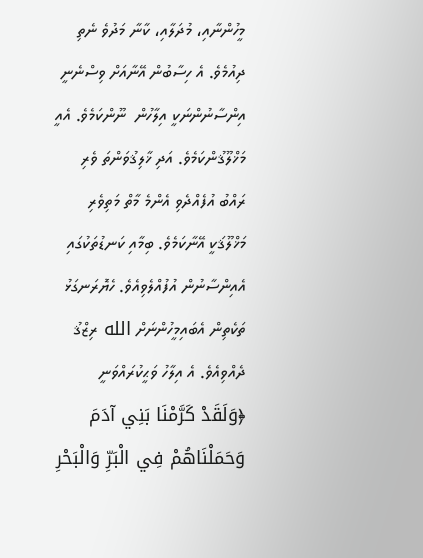މީހުންނާއި، މުދަލާއި، ކާނާ މަދުވެ ނެތި ދިއުމެވެ. އެ ހިސާބުން އޭނާއަށް ވިސްނެނީ އިންސާނުންނަކީ އިލާހުން  ނޫންކަމެވެ. އެއީ މަޚްލޫޤުންކަމެވެ. އަދި ޚާލިޤުވަންތަ ވެރި ރައްބު އުފެއްދެވި އެންމެ މާތް މަތިވެރި މަޚްލޫޤަކީ އޭނާކަމެވެ. ބިމާއި ކަނޑުތަކުގައި އެއިންސާނުން އުފުއްލެވިއެވެ. ހެޔޮރަނގަޅު ތަކެތިން އެބައިމީހުންނަށް الله ރިޒްޤު ދެއްވިއެވެ. އެ އިލާހު ވަޙީކުރައްވަނީ ﴿وَلَقَدْ كَرَّمْنَا بَنِي آدَمَ وَحَمَلْنَاهُمْ فِي الْبَرِّ وَالْبَحْرِ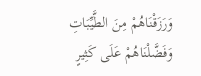وَرَزَقْنَاهُمْ مِنَ الطَّيِّبَاتِ وَفَضَّلْنَاهُمْ عَلَى كَثِيرٍ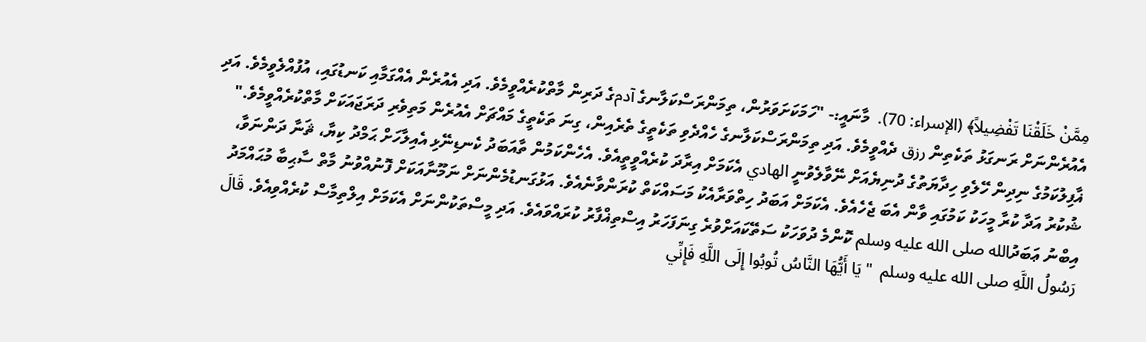مِمَّنْ خَلَقْنَا تَفْضِيلاً﴾ (الإسراء: 70).  މާނައީ:- "ހަމަކަށަވަރުން، ތިމަންރަސްކަލާނގެ آدمގެ ދަރިން މާތްކުރެއްވީމެވެ. އަދި އެއުރެން އެއްގަމާއި ކަނޑުގައި، އުފުއްލެވީމެވެ. އަދި އެއުރެންނަށް ރަނގަޅު ތަކެތިން رزق ދެއްވީމެވެ. އަދި ތިމަންރަސްކަލާނގެ ހެއްދެވި ތަކެތީގެ ތެރެއިން، ގިނަ ތަކެތީގެ މައްޗަށް އެއުރެން މަތިވެރި ދަރަޖައަކަށް މާތްކުރެއްވީމެވެ."
ޣާފިލުކަމުގެ ނިދިން ހޭލެވި ހިދާޔަތުގެ ދުނިޔެއަށް ނޭވާލެވުނީ الهادي އެކަމަށް އިރާދަ ކުރެއްވީތީއެވެ. އެހެންކަމުން ތާއަބަދު ކެނޑިނޭޅި އެއިލާހަށް ޙަމްދު ކިޔާ، ޘަނާ ދަންނަވާ، ޝުކުރު އަދާ ކުރާ މީހަކު ކަމުގައި ވާން އެބަ ޖެހެއެވެ. އެކަމަށް އަބަދު ހިތްވަރާއެކު މަސައްކަތް ކުރަންވާނެއެވެ. އަޅުގަނޑުމެންނަށް ނަމޫނާއަކަށް ފޮނުއްވުނު މާތް ސާޙިބާ މުޙައްމަދު އިބްނު ޢަބަދުالله صلى الله عليه وسلم ކޮންމެ ދުވަހަކު ސަތޭކައަށްވުރެ ގިނަފަހަރު އިސްތިޣްފާރު ކުރައްވައެވެ. އަދި މީސްތަކުންނަށް އެކަމަށް އިލްތިމާސް ކުރެއްވިއެވެ. قَالَ رَسُولُ اللَّهِ صلى الله عليه وسلم  "يَا أَيُّهَا النَّاسُ تُوبُوا إِلَى اللَّهِ فَإِنِّي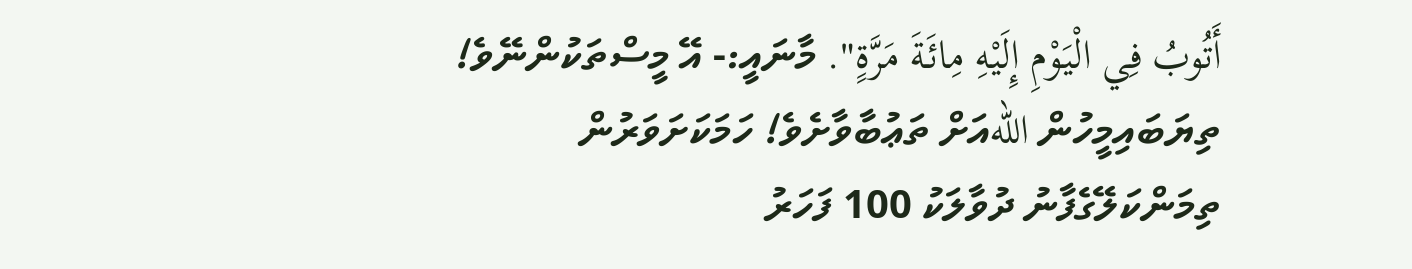أَتُوبُ فِي الْيَوْمِ إِلَيْهِ مِائَةَ مَرَّةٍ". މާނައީ:- އޭ މީސްތަކުންނޭވެ! ތިޔަބައިމީހުން اللهއަށް ތަޢުބާވާށެވެ! ހަމަކަށަވަރުން ތިމަންކަލޭގެފާނު ދުވާލަކު 100 ފަހަރު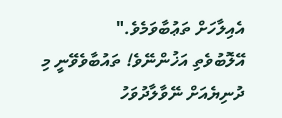އެއިލާހަށް ތަޢުބާވަމެވެ."
އޭލޮބުވެތި އަޚުންނޭވެ! ތައުބާވެވޭނީ މި ދުނިޔެއަށް ނޭވާލާދުވަހު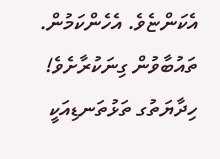އެކަންޏެވެ. އެހެންކަމުން. ތައުބާވުން ގިނަކުރާށެވެ! ހިދާޔަތުގ ތަޅުތަނޑިއަކީ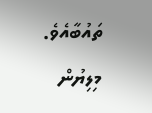ތައުބާއެވެ.
މިލިޔުން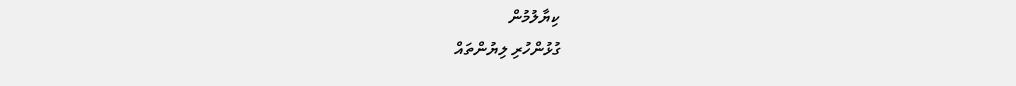ކިޔާލުމުން
ގުޅުންހުރި ލިޔުންތައް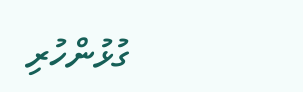ގުޅުންހުރި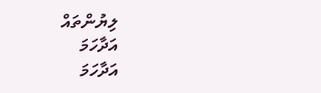ލިޔުންތައް
އަދާހަމަ
އަދާހަމަ